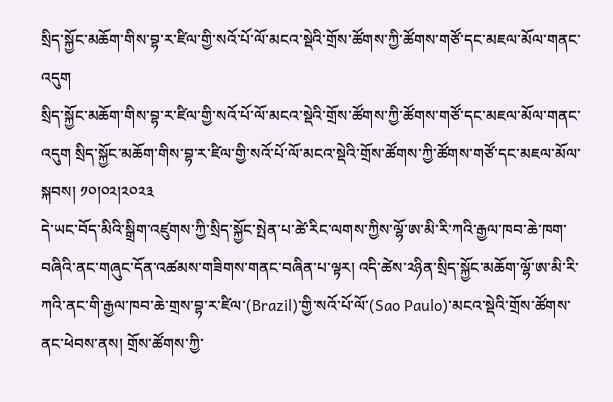སྲིད་སྐྱོང་མཆོག་གིས་བྷ་ར་ཛིལ་གྱི་སའོ་པོ་ལོ་མངའ་སྡེའི་གྲོས་ཚོགས་ཀྱི་ཚོགས་གཙོ་དང་མཇལ་མོལ་གནང་འདུག
སྲིད་སྐྱོང་མཆོག་གིས་བྷ་ར་ཛིལ་གྱི་སའོ་པོ་ལོ་མངའ་སྡེའི་གྲོས་ཚོགས་ཀྱི་ཚོགས་གཙོ་དང་མཇལ་མོལ་གནང་འདུག སྲིད་སྐྱོང་མཆོག་གིས་བྷ་ར་ཛིལ་གྱི་སའོ་པོ་ལོ་མངའ་སྡེའི་གྲོས་ཚོགས་ཀྱི་ཚོགས་གཙོ་དང་མཇལ་མོལ་སྐབས། ༡༠།༠༢།༢༠༢༣
དེ་ཡང་བོད་མིའི་སྒྲིག་འཛུགས་ཀྱི་སྲིད་སྐྱོང་སྤེན་པ་ཚེ་རིང་ལགས་ཀྱིས་ལྷོ་ཨ་མི་རི་ཀའི་རྒྱལ་ཁབ་ཆེ་ཁག་བཞིའི་ནང་གཞུང་དོན་འཚམས་གཟིགས་གནང་བཞིན་པ་ལྟར། འདི་ཚེས་༢ཉིན་སྲིད་སྐྱོང་མཆོག་ལྷོ་ཨ་མི་རི་ཀའི་ནང་གི་རྒྱལ་ཁབ་ཆེ་གྲས་བྷ་ར་ཛིལ་(Brazil)་གྱི་སའོ་པོ་ལོ་(Sao Paulo)་མངའ་སྡེའི་གྲོས་ཚོགས་ནང་ཕེབས་ནས། གྲོས་ཚོགས་ཀྱི་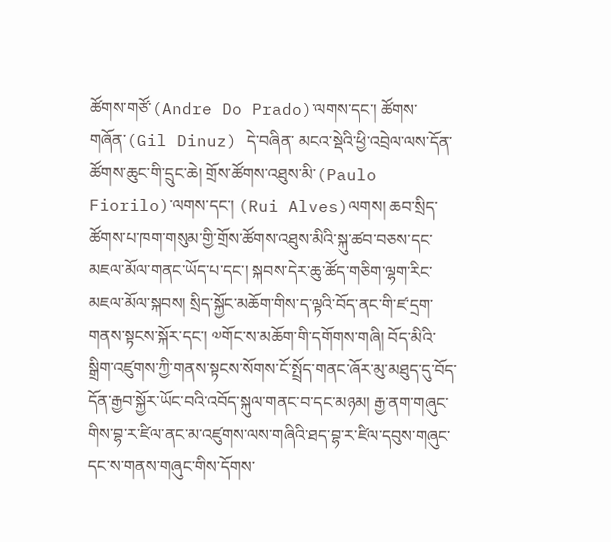ཚོགས་གཙོ་(Andre Do Prado)་ལགས་དང་། ཚོགས་གཞོན་(Gil Dinuz) དེ་བཞིན་ མངའ་སྡེའི་ཕྱི་འབྲེལ་ལས་དོན་ཚོགས་ཆུང་གི་དྲུང་ཆེ། གྲོས་ཚོགས་འཐུས་མི་(Paulo Fiorilo)་ལགས་དང་། (Rui Alves)ལགས། ཆབ་སྲིད་ཚོགས་པ་ཁག་གསུམ་གྱི་གྲོས་ཚོགས་འཐུས་མིའི་སྐུ་ཚབ་བཅས་དང་མཇལ་མོལ་གནང་ཡོད་པ་དང་། སྐབས་དེར་ཆུ་ཚོད་གཅིག་ལྷག་རིང་མཇལ་མོལ་སྐབས། སྲིད་སྐྱོང་མཆོག་གིས་ད་ལྟའི་བོད་ནང་གི་ཛ་དྲག་གནས་སྟངས་སྐོར་དང་། ༧གོང་ས་མཆོག་གི་དགོགས་གཞི། བོད་མིའི་སྒྲིག་འཛུགས་ཀྱི་གནས་སྟངས་སོགས་ངོ་སྤྲོད་གནང་ཞོར་མུ་མཐུད་དུ་བོད་དོན་རྒྱབ་སྐྱོར་ཡོང་བའི་འབོད་སྐུལ་གནང་བ་དང་མཉམ། རྒྱ་ནག་གཞུང་གིས་བྷ་ར་ཛིལ་ནང་མ་འཛུགས་ལས་གཞིའི་ཐད་བྷ་ར་ཛིལ་དབུས་གཞུང་དང་ས་གནས་གཞུང་གིས་དོགས་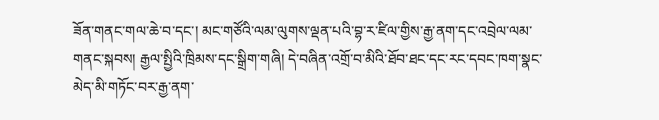ཟོན་གནང་གལ་ཆེ་བ་དང་། མང་གཙོའི་ལམ་ལུགས་ལྡན་པའི་བྷ་ར་ཛིལ་གྱིས་རྒྱ་ནག་དང་འབྲེལ་ལམ་གནང་སྐབས། རྒྱལ་སྤྱིའི་ཁྲིམས་དང་སྒྲིག་གཞི། དེ་བཞིན་འགྲོ་བ་མིའི་ཐོབ་ཐང་དང་རང་དབང་ཁག་སྣང་མེད་མི་གཏོང་བར་རྒྱ་ནག་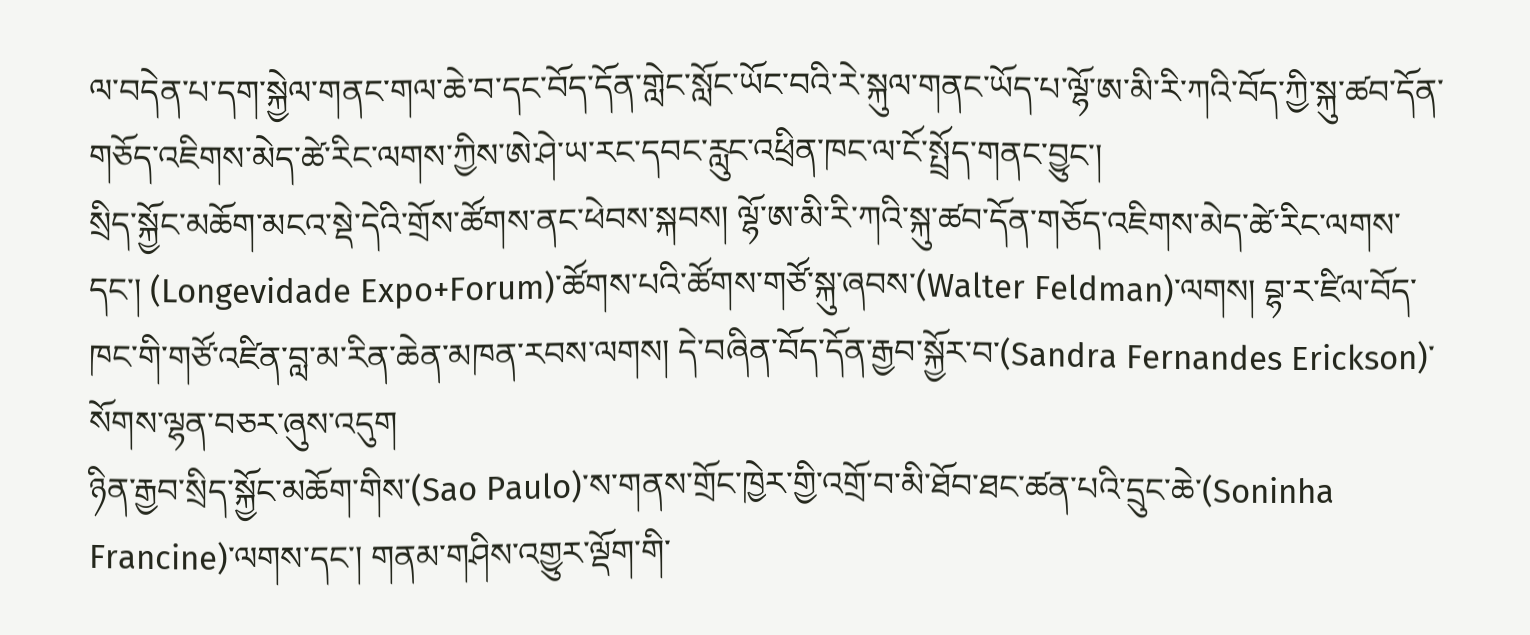ལ་བདེན་པ་དག་སྐྱེལ་གནང་གལ་ཆེ་བ་དང་བོད་དོན་གླེང་སློང་ཡོང་བའི་རེ་སྐུལ་གནང་ཡོད་པ་ལྷོ་ཨ་མི་རི་ཀའི་བོད་ཀྱི་སྐུ་ཚབ་དོན་གཅོད་འཇིགས་མེད་ཚེ་རིང་ལགས་ཀྱིས་ཨེ་ཤེ་ཡ་རང་དབང་རླུང་འཕྲིན་ཁང་ལ་ངོ་སྤྲོད་གནང་བྱུང་།
སྲིད་སྐྱོང་མཆོག་མངའ་སྡེ་དེའི་གྲོས་ཚོགས་ནང་ཕེབས་སྐབས། ལྷོ་ཨ་མི་རི་ཀའི་སྐུ་ཚབ་དོན་གཅོད་འཇིགས་མེད་ཚེ་རིང་ལགས་དང་། (Longevidade Expo+Forum)་ཚོགས་པའི་ཚོགས་གཙོ་སྐུ་ཞབས་(Walter Feldman)་ལགས། བྷ་ར་ཛིལ་བོད་ཁང་གི་གཙོ་འཛིན་བླ་མ་རིན་ཆེན་མཁན་རབས་ལགས། དེ་བཞིན་བོད་དོན་རྒྱབ་སྐྱོར་བ་(Sandra Fernandes Erickson)་སོགས་ལྷན་བཅར་ཞུས་འདུག
ཉིན་རྒྱབ་སྲིད་སྐྱོང་མཆོག་གིས་(Sao Paulo)་ས་གནས་གྲོང་ཁྱེར་གྱི་འགྲོ་བ་མི་ཐོབ་ཐང་ཚན་པའི་དྲུང་ཆེ་(Soninha Francine)་ལགས་དང་། གནམ་གཤིས་འགྱུར་ལྡོག་གི་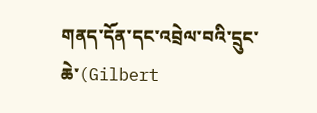གནད་དོན་དང་འབྲེལ་བའི་དྲུང་ཆེ་(Gilbert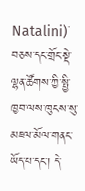Natalini)་བཅས་དང་གྲོང་སྡེ་ལྷན་ཚོགས་ཀྱི་སྤྱི་ཁྱབ་ལས་ཁུངས་སུ་མཇལ་མོལ་གནང་ཡོད་པ་དང་། དེ་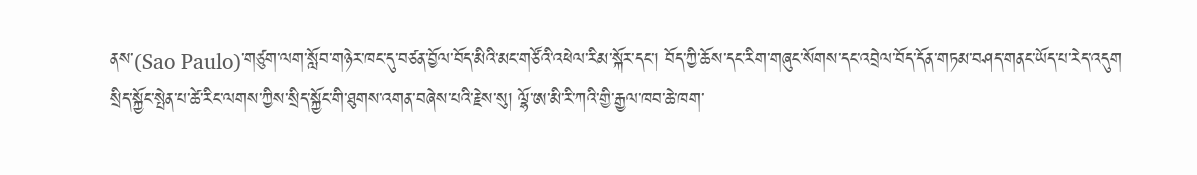ནས་(Sao Paulo)་གཙུག་ལག་སློབ་གཉེར་ཁང་དུ་བཙན་བྱོལ་བོད་མིའི་མང་གཙོའི་འཕེལ་རིམ་སྐོར་དང་། བོད་ཀྱི་ཆོས་དང་རིག་གཞུང་སོགས་དང་འབྲེལ་བོད་དོན་གཏམ་བཤད་གནང་ཡོད་པ་རེད་འདུག
སྲིད་སྐྱོང་སྤེན་པ་ཚེ་རིང་ལགས་ཀྱིས་སྲིད་སྐྱོང་གི་ཐུགས་འགན་བཞེས་པའི་རྗེས་སུ། ལྷོ་ཨ་མི་རི་ཀའི་གྱི་རྒྱལ་ཁབ་ཆེ་ཁག་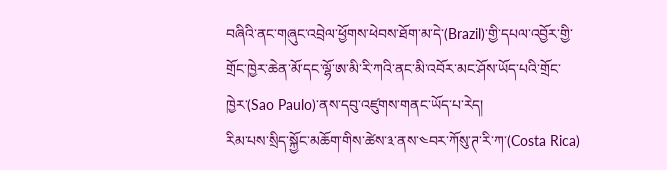བཞིའི་ནང་གཞུང་འབྲེལ་ཕྱོགས་ཕེབས་ཐོག་མ་དེ་(Brazil)་གྱི་དཔལ་འབྱོར་གྱི་གྲོང་ཁྱེར་ཆེན་མོ་དང་ལྷོ་ཨ་མི་རི་ཀའི་ནང་མི་འབོར་མང་ཤོས་ཡོད་པའི་གྲོང་ཁྱེར་(Sao Paulo)་ནས་དབུ་འཛུགས་གནང་ཡོད་པ་རེད།
རིམ་པས་སྲིད་སྐྱོང་མཆོག་གིས་ཚེས་༣་ནས་༤བར་ཀོསུ་ཊ་རི་ཀ་(Costa Rica)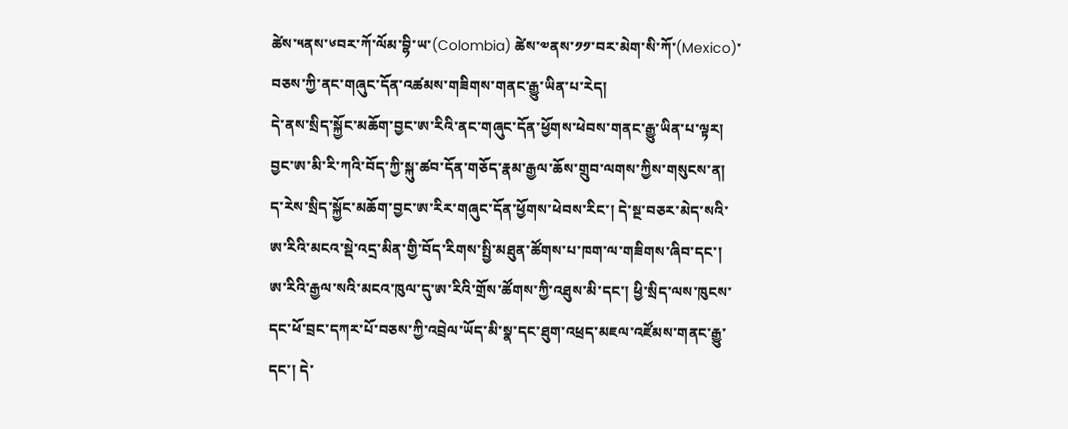ཚེས་༥ནས་༦བར་ཀོ་ལོམ་བྷི་ཡ་(Colombia) ཚེས་༧ནས་༡༡་བར་མེག་སི་ཀོ་(Mexico)་བཅས་ཀྱི་ནང་གཞུང་དོན་འཚམས་གཟིགས་གནང་རྒྱུ་ཡིན་པ་རེད།
དེ་ནས་སྲིད་སྐྱོང་མཆོག་བྱང་ཨ་རིའི་ནང་གཞུང་དོན་ཕྱོགས་ཕེབས་གནང་རྒྱུ་ཡིན་པ་ལྟར། བྱང་ཨ་མི་རི་ཀའི་བོད་ཀྱི་སྐུ་ཚབ་དོན་གཅོད་རྣམ་རྒྱལ་ཆོས་གྲུབ་ལགས་ཀྱིས་གསུངས་ན། ད་རེས་སྲིད་སྐྱོང་མཆོག་བྱང་ཨ་རིར་གཞུང་དོན་ཕྱོགས་ཕེབས་རིང་། དེ་སྔ་བཅར་མེད་སའི་ཨ་རིའི་མངའ་སྡེ་འདྲ་མིན་གྱི་བོད་རིགས་སྤྱི་མཐུན་ཚོགས་པ་ཁག་ལ་གཟིགས་ཞིབ་དང་། ཨ་རིའི་རྒྱལ་སའི་མངའ་ཁུལ་དུ་ཨ་རིའི་གྲོས་ཚོགས་ཀྱི་འཐུས་མི་དང་། ཕྱི་སྲིད་ལས་ཁུངས་དང་ཕོ་བྲང་དཀར་པོ་བཅས་ཀྱི་འབྲེལ་ཡོད་མི་སྣ་དང་ཐུག་འཕྲད་མཇལ་འཛོམས་གནང་རྒྱུ་དང་། དེ་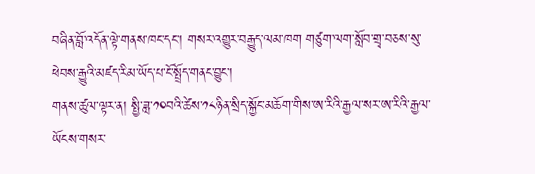བཞིན་བློ་འདོན་ལྟེ་གནས་ཁང་དང་། གསར་འགྱུར་བརྒྱུད་ལམ་ཁག གཙུག་ལག་སློབ་གྲྭ་བཅས་སུ་ཕེབས་རྒྱུའི་མཛད་རིམ་ཡོད་པ་ངོ་སྤྲོད་གནང་བྱུང་།
གནས་ཚུལ་ལྟར་ན། སྤྱི་ཟླ་༡༠བའི་ཚེས་༡༨ཉིན་སྲིད་སྐྱོང་མཆོག་གིས་ཨ་རིའི་རྒྱལ་སར་ཨ་རིའི་རྒྱལ་ཡོངས་གསར་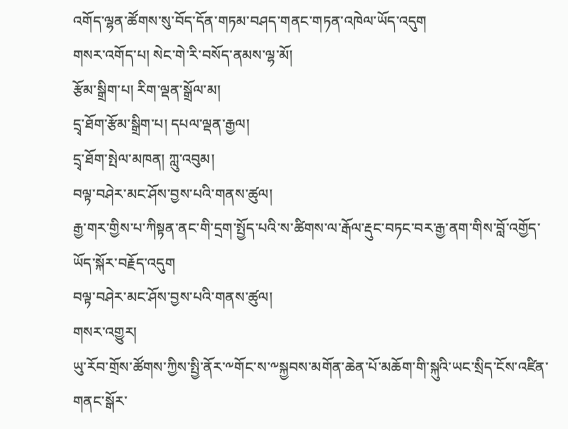འགོད་ལྷན་ཚོགས་སུ་བོད་དོན་གཏམ་བཤད་གནང་གཏན་འཁེལ་ཡོད་འདུག
གསར་འགོད་པ། སེང་གེ་རི་བསོད་ནམས་ལྷ་མོ།
རྩོམ་སྒྲིག་པ། རིག་ལྡན་སྒྲོལ་མ།
དྲྭ་ཐོག་རྩོམ་སྒྲིག་པ། དཔལ་ལྡན་རྒྱལ།
དྲྭ་ཐོག་སྤེལ་མཁན། ཀླུ་འབུམ།
བལྟ་བཤེར་མང་ཤོས་བྱས་པའི་གནས་ཚུལ།
རྒྱ་གར་གྱིས་པ་ཀིསྟན་ནང་གི་དྲག་སྤྱོད་པའི་ས་ཚིགས་ལ་རྒོལ་རྡུང་བཏང་བར་རྒྱ་ནག་གིས་བློ་འགྱོད་ཡོད་སྐོར་བརྗོད་འདུག
བལྟ་བཤེར་མང་ཤོས་བྱས་པའི་གནས་ཚུལ།
གསར་འགྱུར།
ཡུ་རོབ་གྲོས་ཚོགས་ཀྱིས་སྤྱི་ནོར་༸གོང་ས་༸སྐྱབས་མགོན་ཆེན་པོ་མཆོག་གི་སྐུའི་ཡང་སྲིད་ངོས་འཛིན་གནང་སྒོར་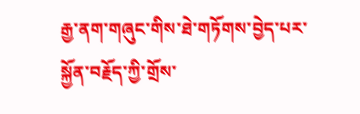རྒྱ་ནག་གཞུང་གིས་ཐེ་གཏོགས་བྱེད་པར་སྐྱོན་བརྗོད་ཀྱི་གྲོས་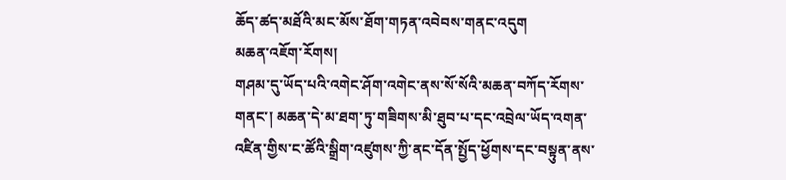ཆོད་ཚད་མཐོའི་མང་མོས་ཐོག་གཏན་འབེབས་གནང་འདུག
མཆན་འཇོག་རོགས།
གཤམ་དུ་ཡོད་པའི་འགེང་ཤོག་འགེང་ནས་སོ་སོའི་མཆན་བཀོད་རོགས་གནང་། མཆན་དེ་མ་ཐག་ཏུ་གཟིགས་མི་ཐུབ་པ་དང་འབྲེལ་ཡོད་འགན་འཛིན་གྱིས་ང་ཚོའི་སྒྲིག་འཛུགས་ཀྱི་ནང་དོན་སྤྱོད་ཕྱོགས་དང་བསྟུན་ནས་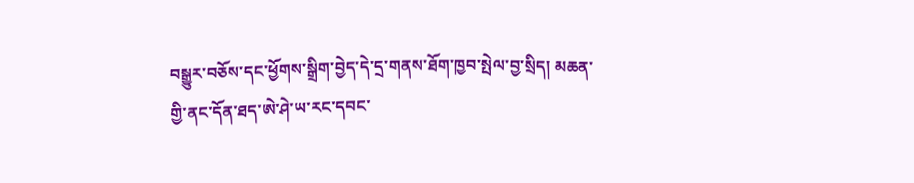བསྒྱུར་བཅོས་དང་ཕྱོགས་སྒྲིག་བྱེད་དེ་དྲ་གནས་ཐོག་ཁྱབ་སྤེལ་བྱ་སྲིད། མཆན་གྱི་ནང་དོན་ཐད་ཨེ་ཤེ་ཡ་རང་དབང་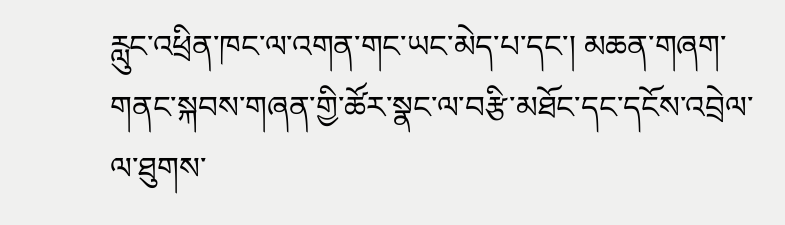རླུང་འཕྲིན་ཁང་ལ་འགན་གང་ཡང་མེད་པ་དང་། མཆན་གཞག་གནང་སྐབས་གཞན་གྱི་ཚོར་སྣང་ལ་བརྩི་མཐོང་དང་དངོས་འབྲེལ་ལ་ཐུགས་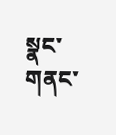སྣང་གནང་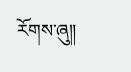རོགས་ཞུ༎